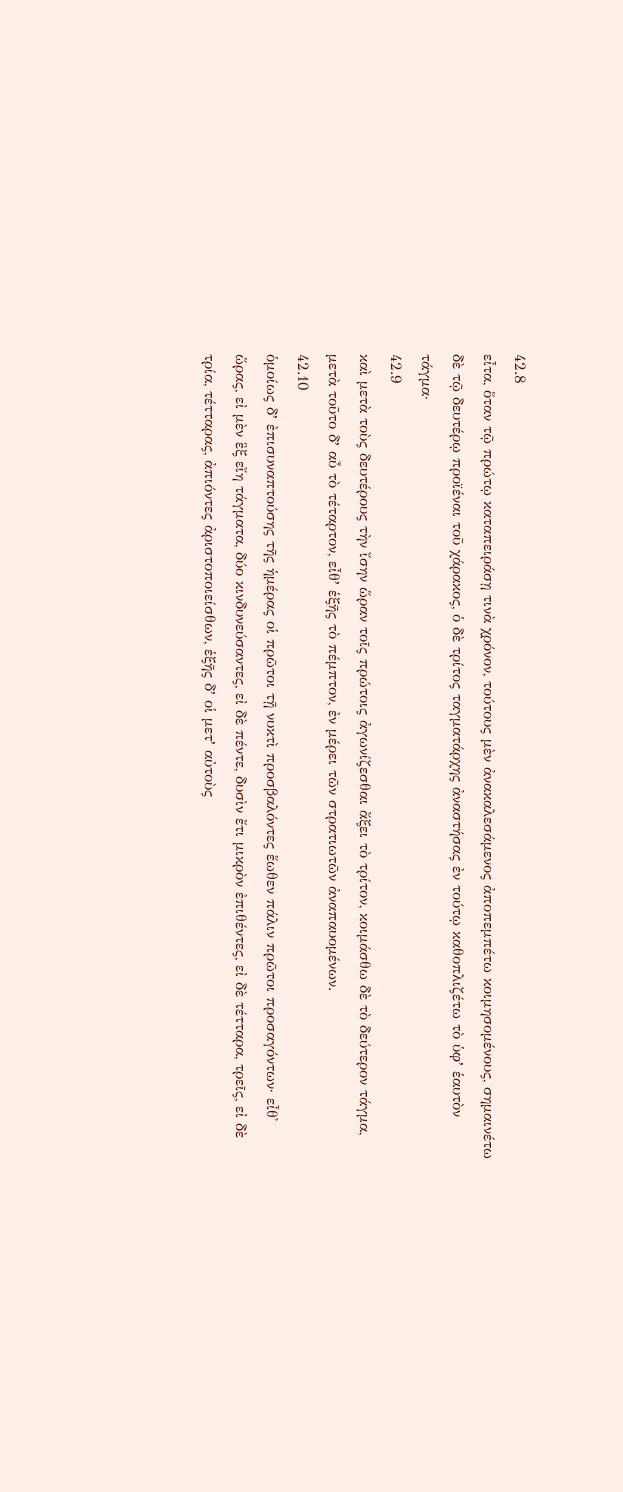42.8
εἶτα, ὅταν τῷ πρώτῳ καταπειράσῃ τινὰ χρόνον, τούτους μὲν ἀνακαλεσάμενος ἀποπεμπέτω κοιμησομένους, σημαινέτω δὲ τῷ δευτέρῳ προϊέναι τοῦ χάρακος, ὁ δὲ τρίτος ταγματάρχης ἀναστήσας ἐν τούτῳ καθοπλιζέτω τὸ ὑφʼ ἑαυτὸν τάγμα·
42.9
καὶ μετὰ τοὺς δευτέρους τὴν ἴσην ὥραν τοῖς πρώτοις ἀγωνίζεσθαι ἄξει τὸ τρίτον, κοιμάσθω δὲ τὸ δεύτερον τάγμα, μετὰ τοῦτο δʼ αὖ τὸ τέταρτον, εἶθʼ ἑξῆς τὸ πέμπτον, ἐν μέρει τῶν στρατιωτῶν ἀναπαυομένων.
42.10
ὁμοίως δʼ ἐπισυναπτούσης τῆς ἡμέρας οἱ πρῶτοι τῇ νυκτὶ προσβαλόντες ἕωθεν πάλιν πρῶτοι προσαγόντων· εἶθ̓ ὥρας, εἰ μὲν ἓξ εἴη τάγματα, δύο κινδυνεύσαντες, εἰ δὲ πέντε, δυσὶν ἔτι μικρὸν ἐπιθέντες, εἰ δὲ τέτταρα, τρεῖς, εἰ δὲ τρία, τέτταρας, ἀπιόντες ἀριστοποιείσθων, ἑξῆς δʼ οἱ μετʼ αὐτοὺς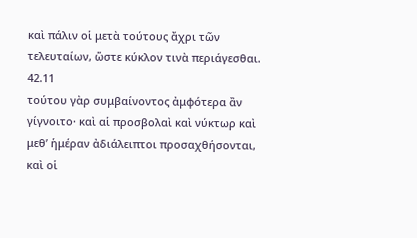καὶ πάλιν οἱ μετὰ τούτους ἄχρι τῶν τελευταίων, ὥστε κύκλον τινὰ περιάγεσθαι.
42.11
τούτου γὰρ συμβαίνοντος ἀμφότερα ἂν γίγνοιτο· καὶ αἱ προσβολαὶ καὶ νύκτωρ καὶ μεθʼ ἡμέραν ἀδιάλειπτοι προσαχθήσονται, καὶ οἱ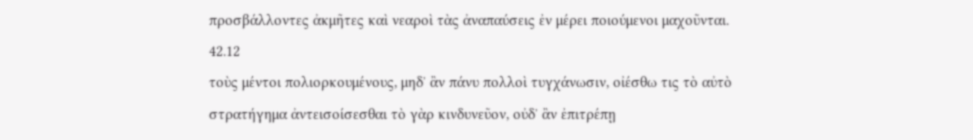προσβάλλοντες ἀκμῆτες καὶ νεαροὶ τὰς ἀναπαύσεις ἐν μέρει ποιούμενοι μαχοῦνται.
42.12
τοὺς μέντοι πολιορκουμένους, μηδʼ ἂν πάνυ πολλοὶ τυγχάνωσιν, οἰέσθω τις τὸ αὐτὸ στρατήγημα ἀντεισοίσεσθαι τὸ γὰρ κινδυνεῦον, οὐδʼ ἂν ἐπιτρέπῃ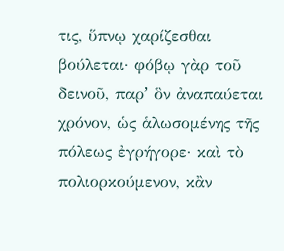τις, ὕπνῳ χαρίζεσθαι βούλεται· φόβῳ γὰρ τοῦ δεινοῦ, παρʼ ὃν ἀναπαύεται χρόνον, ὡς ἁλωσομένης τῆς πόλεως ἐγρήγορε· καὶ τὸ πολιορκούμενον, κἂν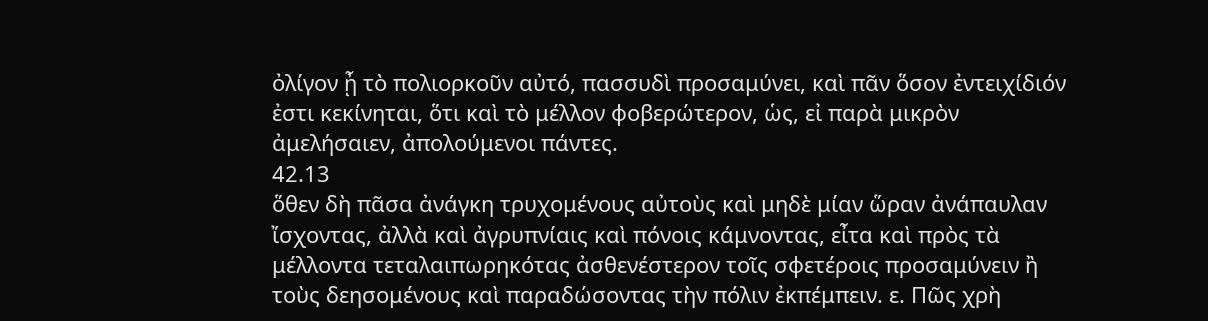ὀλίγον ᾖ τὸ πολιορκοῦν αὐτό, πασσυδὶ προσαμύνει, καὶ πᾶν ὅσον ἐντειχίδιόν ἐστι κεκίνηται, ὅτι καὶ τὸ μέλλον φοβερώτερον, ὡς, εἰ παρὰ μικρὸν ἀμελήσαιεν, ἀπολούμενοι πάντες.
42.13
ὅθεν δὴ πᾶσα ἀνάγκη τρυχομένους αὐτοὺς καὶ μηδὲ μίαν ὥραν ἀνάπαυλαν ἴσχοντας, ἀλλὰ καὶ ἀγρυπνίαις καὶ πόνοις κάμνοντας, εἶτα καὶ πρὸς τὰ μέλλοντα τεταλαιπωρηκότας ἀσθενέστερον τοῖς σφετέροις προσαμύνειν ἢ τοὺς δεησομένους καὶ παραδώσοντας τὴν πόλιν ἐκπέμπειν. ε. Πῶς χρὴ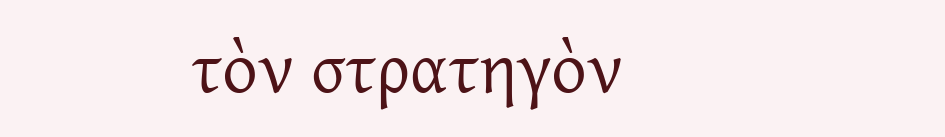τὸν στρατηγὸν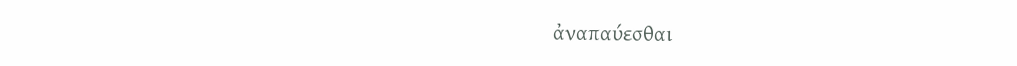ἀναπαύεσθαι